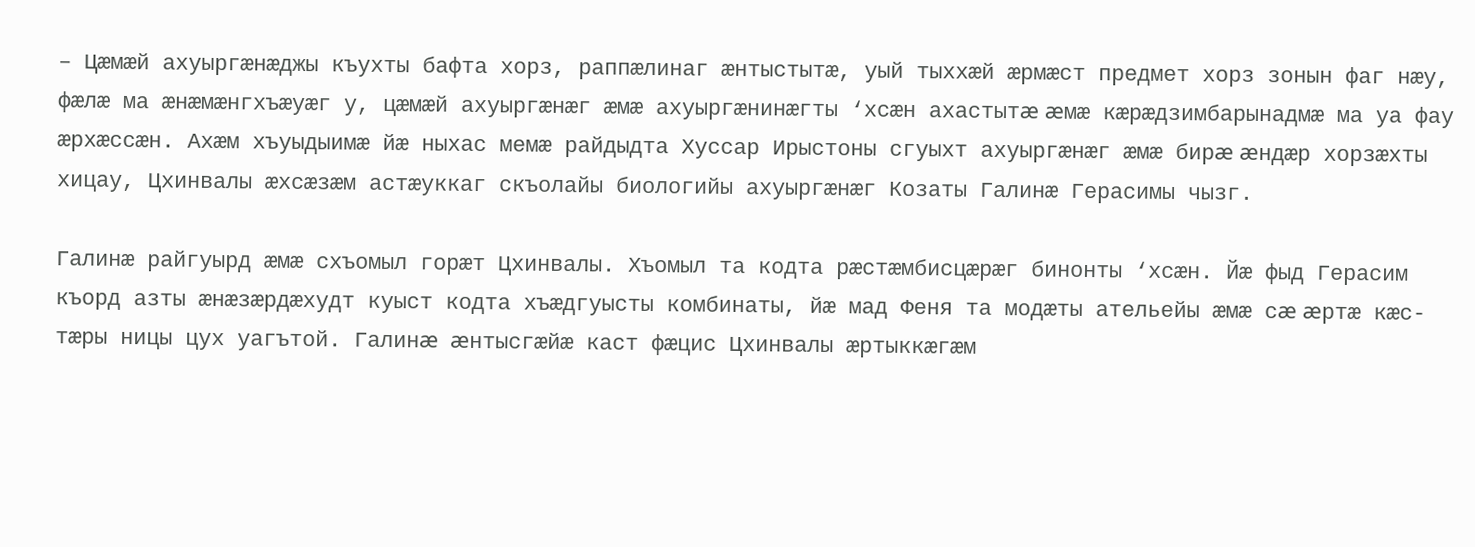– Цæмæй ахуыргæнæджы къухты бафта хорз, раппæлинаг æнтыстытæ, уый тыххæй æрмæст предмет хорз зонын фаг нæу, фæлæ ма æнæмæнгхъæуæг у, цæмæй ахуыргæнæг æмæ ахуыргæнинæгты ‘хсæн ахастытæ æмæ кæрæдзимбарынадмæ ма уа фау æрхæссæн. Ахæм хъуыдыимæ йæ ныхас мемæ райдыдта Хуссар Ирыстоны сгуыхт ахуыргæнæг æмæ бирæ æндæр хорзæхты хицау, Цхинвалы æхсæзæм астæуккаг скъолайы биологийы ахуыргæнæг Козаты Галинæ Герасимы чызг.

Галинæ райгуырд æмæ схъомыл горæт Цхинвалы. Хъомыл та кодта рæстæмбисцæрæг бинонты ‘хсæн. Йæ фыд Герасим къорд азты æнæзæрдæхудт куыст кодта хъæдгуысты комбинаты, йæ мад Феня та модæты ательейы æмæ сæ æртæ кæс-тæры ницы цух уагътой. Галинæ  æнтысгæйæ каст фæцис Цхинвалы æртыккæгæм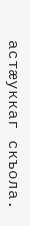астæуккаг скъола.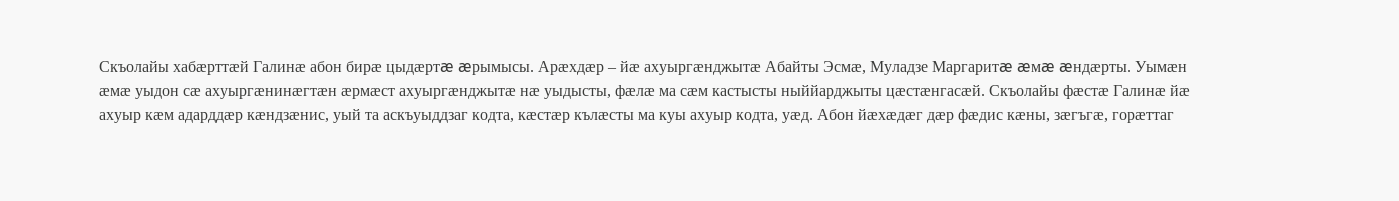Скъолайы хабæрттæй Галинæ абон бирæ цыдæртæ æрымысы. Арæхдæр – йæ ахуыргæнджытæ Абайты Эсмæ, Муладзе Маргаритæ æмæ æндæрты. Уымæн æмæ уыдон сæ ахуыргæнинæгтæн æрмæст ахуыргæнджытæ нæ уыдысты, фæлæ ма сæм кастысты ныййарджыты цæстæнгасæй. Скъолайы фæстæ Галинæ йæ ахуыр кæм адарддæр кæндзæнис, уый та аскъуыддзаг кодта, кæстæр кълæсты ма куы ахуыр кодта, уæд. Абон йæхæдæг дæр фæдис кæны, зæгъгæ, горæттаг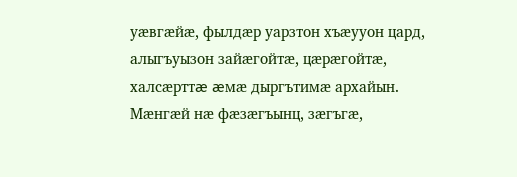уæвгæйæ, фылдæр уарзтон хъæууон цард, алыгъуызон зайæгойтæ, цæрæгойтæ, халсæрттæ æмæ дыргътимæ архайын. Мæнгæй нæ фæзæгъынц, зæгъгæ,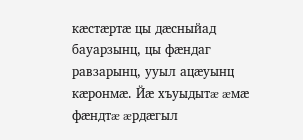кæстæртæ цы дæсныйад бауарзынц, цы фæндаг равзарынц, ууыл ацæуынц кæронмæ. Йæ хъуыдытæ æмæ фæндтæ æрдæгыл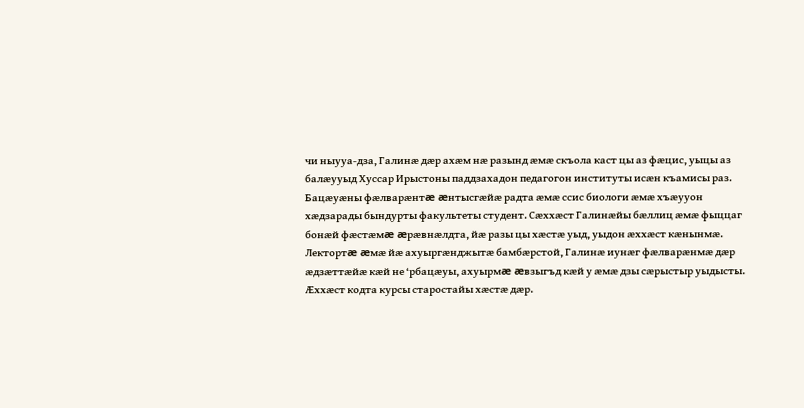чи ныууа-дза, Галинæ дæр ахæм нæ разынд æмæ скъола каст цы аз фæцис, уыцы аз балæууыд Хуссар Ирыстоны паддзахадон педагогон институты исæн къамисы раз. Бацæуæны фæлварæнтæ æнтысгæйæ радта æмæ ссис биологи æмæ хъæууон хæдзарады бындурты факультеты студент. Сæххæст Галинæйы бæллиц æмæ фыццаг бонæй фæстæмæ æрæвнæлдта, йæ разы цы хæстæ уыд, уыдон æххæст кæнынмæ. Лектортæ æмæ йæ ахуыргæнджытæ бамбæрстой, Галинæ иунæг фæлварæнмæ дæр æдзæттæйæ кæй не ‘рбацæуы, ахуырмæ æвзыгъд кæй у æмæ дзы сæрыстыр уыдысты. Æххæст кодта курсы старостайы хæстæ дæр.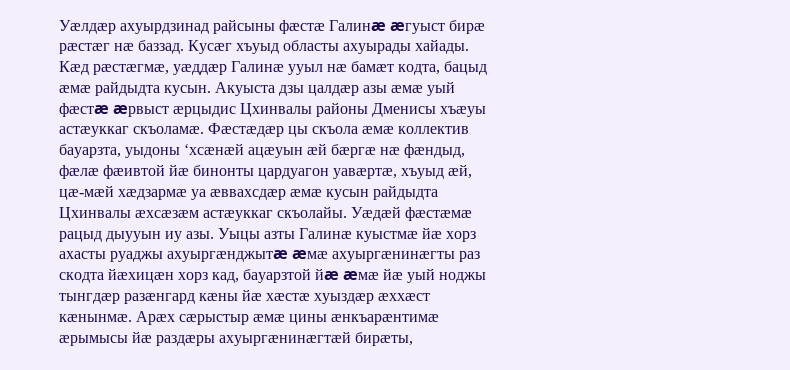Уæлдæр ахуырдзинад райсыны фæстæ Галинæ æгуыст бирæ рæстæг нæ баззад. Кусæг хъуыд областы ахуырады хайады. Кæд рæстæгмæ, уæддæр Галинæ ууыл нæ бамæт кодта, бацыд æмæ райдыдта кусын. Акуыста дзы цалдæр азы æмæ уый фæстæ æрвыст æрцыдис Цхинвалы районы Дменисы хъæуы астæуккаг скъоламæ. Фæстæдæр цы скъола æмæ коллектив бауарзта, уыдоны ‘хсæнæй ацæуын æй бæргæ нæ фæндыд, фæлæ фæивтой йæ бинонты цардуагон уавæртæ, хъуыд æй, цæ-мæй хæдзармæ уа æввахсдæр æмæ кусын райдыдта Цхинвалы æхсæзæм астæуккаг скъолайы. Уæдæй фæстæмæ рацыд дыууын иу азы. Уыцы азты Галинæ куыстмæ йæ хорз ахасты руаджы ахуыргæнджытæ æмæ ахуыргæнинæгты раз скодта йæхицæн хорз кад, бауарзтой йæ æмæ йæ уый ноджы тынгдæр разæнгард кæны йæ хæстæ хуыздæр æххæст кæнынмæ. Арæх сæрыстыр æмæ цины æнкъарæнтимæ æрымысы йæ раздæры ахуыргæнинæгтæй бирæты,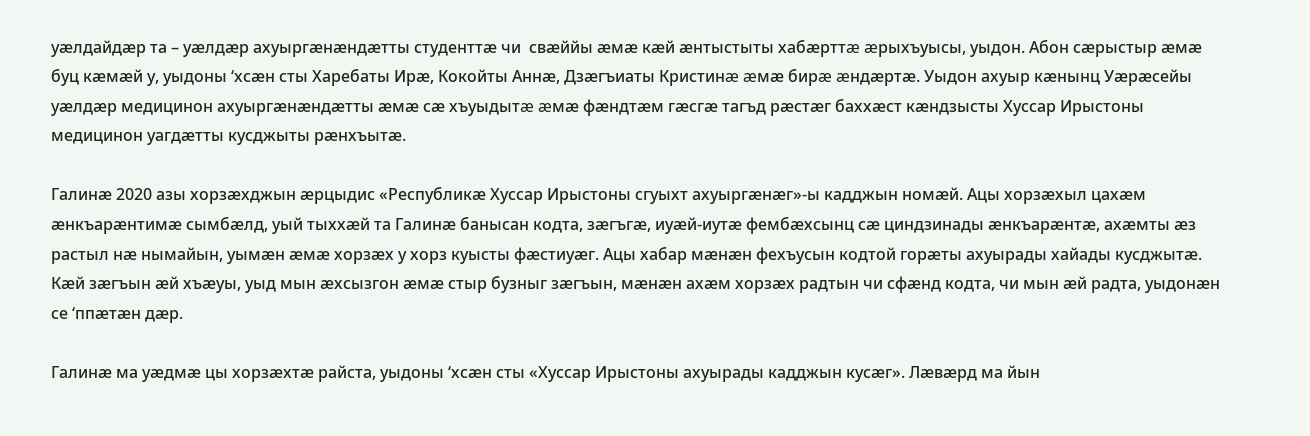уæлдайдæр та – уæлдæр ахуыргæнæндæтты студенттæ чи  свæййы æмæ кæй æнтыстыты хабæрттæ æрыхъуысы, уыдон. Абон сæрыстыр æмæ буц кæмæй у, уыдоны ‘хсæн сты Харебаты Ирæ, Кокойты Аннæ, Дзæгъиаты Кристинæ æмæ бирæ æндæртæ. Уыдон ахуыр кæнынц Уæрæсейы уæлдæр медицинон ахуыргæнæндæтты æмæ сæ хъуыдытæ æмæ фæндтæм гæсгæ тагъд рæстæг баххæст кæндзысты Хуссар Ирыстоны медицинон уагдæтты кусджыты рæнхъытæ.

Галинæ 2020 азы хорзæхджын æрцыдис «Республикæ Хуссар Ирыстоны сгуыхт ахуыргæнæг»-ы кадджын номæй. Ацы хорзæхыл цахæм æнкъарæнтимæ сымбæлд, уый тыххæй та Галинæ банысан кодта, зæгъгæ, иуæй-иутæ фембæхсынц сæ циндзинады æнкъарæнтæ, ахæмты æз растыл нæ нымайын, уымæн æмæ хорзæх у хорз куысты фæстиуæг. Ацы хабар мæнæн фехъусын кодтой горæты ахуырады хайады кусджытæ. Кæй зæгъын æй хъæуы, уыд мын æхсызгон æмæ стыр бузныг зæгъын, мæнæн ахæм хорзæх радтын чи сфæнд кодта, чи мын æй радта, уыдонæн се ‘ппæтæн дæр.

Галинæ ма уæдмæ цы хорзæхтæ райста, уыдоны ‘хсæн сты «Хуссар Ирыстоны ахуырады кадджын кусæг». Лæвæрд ма йын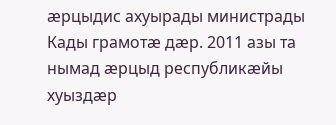æрцыдис ахуырады министрады Кады грамотæ дæр. 2011 азы та нымад æрцыд республикæйы хуыздæр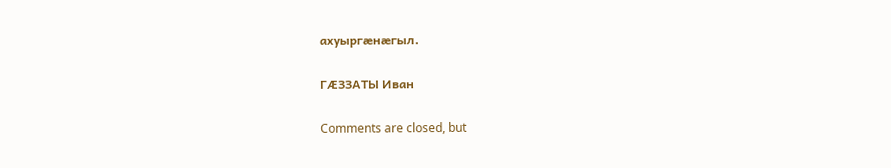ахуыргæнæгыл.

ГÆЗЗАТЫ Иван

Comments are closed, but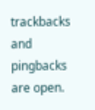trackbacks and pingbacks are open.